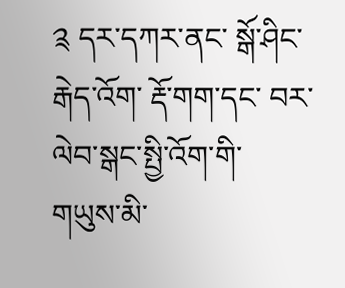༉ དར་དཀར་ནང་ སྒོ་ཤིང་རྒེད་འོག་ རྡོ་གག་དང་ བར་ལེབ་སྒང་སྤྱི་འོག་གི་ གཡུས་མི་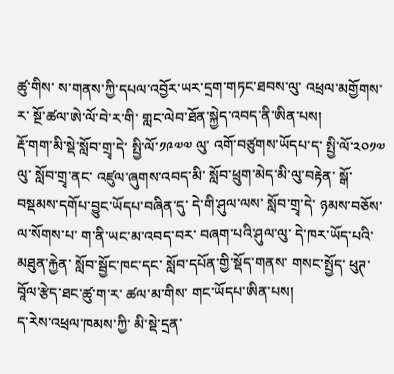ཚུ་གིས་ ས་གནས་ཀྱི་དཔལ་འབྱོར་ཡར་དྲག་གཏང་ཐབས་ལུ་ འཕྲལ་མགྱོགས་ར་ སྔོ་ཚལ་ཨེ་ལོ་བེ་ར་གི་ གླང་ལེབ་ཐོན་སྐྱེད་འབད་ནི་ཨིན་པས།
རྡོ་གག་མི་སྡེ་སློབ་གྲྭ་དེ་ སྤྱི་ལོ་༡༩༧༧ ལུ་ འགོ་བཙུགས་ཡོདཔ་ད་ སྤྱི་ལོ་༢༠༡༧ ལུ་ སློབ་གྲྭ་ནང་ འཛུལ་ཞུགས་འབད་མི་ སློབ་ཕྲུག་མེད་མི་ལུ་བརྟེན་ སྒོ་བསྡམས་དགོཔ་བྱུང་ཡོདཔ་བཞིན་དུ་ དེ་གི་ཤུལ་ལས་ སློབ་གྲྭ་དེ་ ཉམས་བཅོས་ལ་སོགས་པ་ ག་ནི་ཡང་མ་འབད་བར་ བཞག་པའི་ཤུལ་ལུ་ དེ་ཁར་ཡོད་པའི་མཐུན་རྐྱེན་ སློབ་སྦྱོང་ཁང་དང་ སློབ་དཔོན་གྱི་སྡོད་གནས་ གསང་སྤྱོད་ ཕུཊ་བཱོལ་རྩེད་ཐང་ཚུ་ག་ར་ ཚལ་མ་གིས་ གང་ཡོདཔ་ཨིན་པས།
ད་རེས་འཕྲལ་ཁམས་ཀྱི་ མི་སྡེ་དྲན་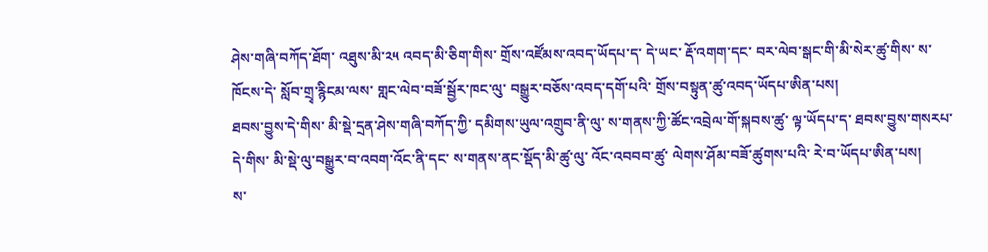ཤེས་གཞི་བཀོད་ཐོག་ འཐུས་མི་༢༥ འབད་མི་ཅིག་གིས་ གྲོས་འཛོམས་འབད་ཡོདཔ་ད་ དེ་ཡང་ རྡོ་འགག་དང་ བར་ལེབ་སྒང་གི་མི་སེར་ཚུ་གིས་ ས་ཁོངས་དེ་ སློབ་གྲྭ་རྙིངམ་ལས་ གླང་ལེབ་བཟོ་སྦྱོར་ཁང་ལུ་ བསྒྱུར་བཅོས་འབད་དགོ་པའི་ གྲོས་བསྟུན་ཚུ་འབད་ཡོདཔ་ཨིན་པས།
ཐབས་བྱུས་དེ་གིས་ མི་སྡེ་དྲན་ཤེས་གཞི་བཀོད་ཀྱི་ དམིགས་ཡུལ་འགྲུབ་ནི་ལུ་ ས་གནས་ཀྱི་ཚོང་འབྲེལ་གོ་སྐབས་ཚུ་ ལྟ་ཡོདཔ་ད་ ཐབས་བྱུས་གསརཔ་དེ་གིས་ མི་སྡེ་ལུ་བསྒྱུར་བ་འབག་འོང་ནི་དང་ ས་གནས་ནང་སྡོད་མི་ཚུ་ལུ་ འོང་འབབབ་ཚུ་ ལེགས་ཤོམ་བཟོ་ཚུགས་པའི་ རེ་བ་ཡོདཔ་ཨིན་པས།
ས་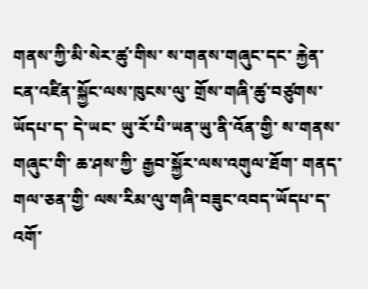གནས་ཀྱི་མི་སེར་ཚུ་གིས་ ས་གནས་གཞུང་དང་ རྐྱེན་ངན་འཛིན་སྐྱོང་ལས་ཁུངས་ལུ་ གྲོས་གཞི་ཚུ་བཙུགས་ཡོདཔ་ད་ དེ་ཡང་ ཡུ་རོ་པི་ཡན་ཡུ་ནི་འོན་གྱི་ ས་གནས་གཞུང་གི་ ཆ་ཤས་ཀྱི་ རྒྱབ་སྐྱོར་ལས་འགུལ་ཐོག་ གནད་གལ་ཅན་གྱི་ ལས་རིམ་ལུ་གཞི་བཟུང་འབད་ཡོདཔ་ད་ འགོ་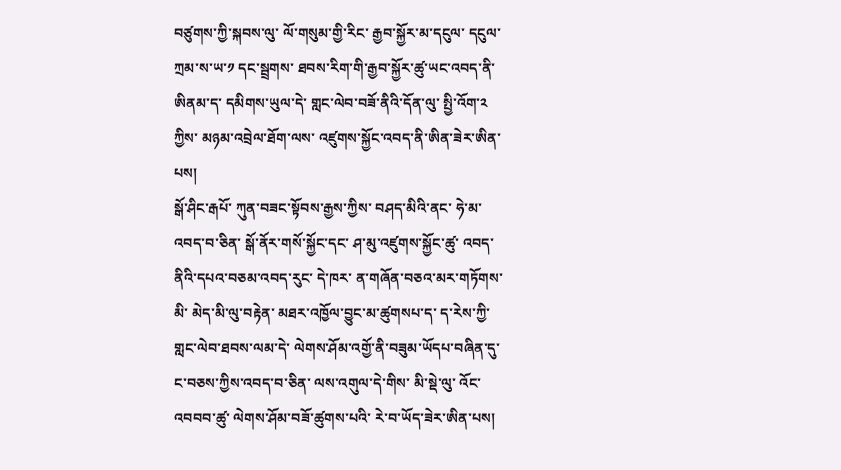བཙུགས་ཀྱི་སྐབས་ལུ་ ལོ་གསུམ་གྱི་རིང་ རྒྱབ་སྐྱོར་མ་དངུལ་ དངུལ་ཀྲམ་ས་ཡ་༡ དང་སྦྲགས་ ཐབས་རིག་གི་རྒྱབ་སྐྱོར་ཚུ་ཡང་འབད་ནི་ཨིནམ་ད་ དམིགས་ཡུལ་དེ་ གླང་ལེབ་བཟོ་ནིའི་དོན་ལུ་ སྤྱི་འོག་༢ ཀྱིས་ མཉམ་འབྲེལ་ཐོག་ལས་ འཛུགས་སྐྱོང་འབད་ནི་ཨིན་ཟེར་ཨིན་པས།
སྒོ་ཤིང་རྒཔོ་ ཀུན་བཟང་སྟོབས་རྒྱས་ཀྱིས་ བཤད་མིའི་ནང་ ཧེ་མ་འབད་བ་ཅིན་ སྒོ་ནོར་གསོ་སྐྱོང་དང་ ཤ་མུ་འཛུགས་སྐྱོང་ཚུ་ འབད་ནིའི་དཔའ་བཅམ་འབད་རུང་ དེ་ཁར་ ན་གཞོན་བཅའ་མར་གཏོགས་མི་ མེད་མི་ལུ་བརྟེན་ མཐར་འཁྱོལ་བྱུང་མ་ཚུགསཔ་ད་ ད་རེས་ཀྱི་ གླང་ལེབ་ཐབས་ལམ་དེ་ ལེགས་ཤོམ་འགྱོ་ནི་བཟུམ་ཡོདཔ་བཞིན་དུ་ ང་བཅས་ཀྱིས་འབད་བ་ཅིན་ ལས་འགུལ་དེ་གིས་ མི་སྡེ་ལུ་ འོང་འབབབ་ཚུ་ ལེགས་ཤོམ་བཟོ་ཚུགས་པའི་ རེ་བ་ཡོད་ཟེར་ཨིན་པས།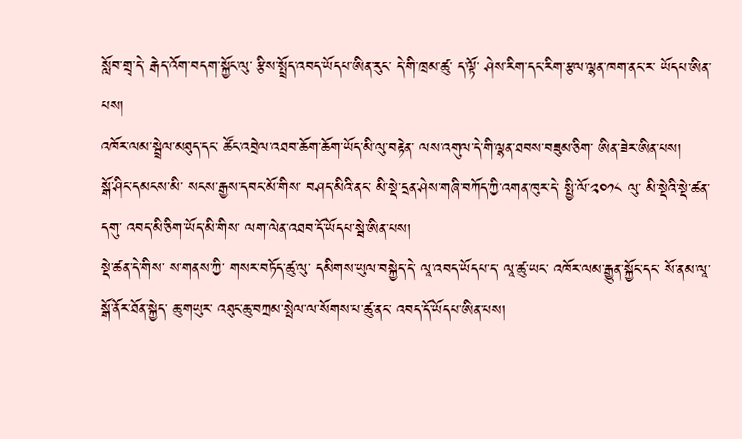སློབ་གྲྭ་དེ་ རྒེད་འོག་བདག་སྐྱོང་ལུ་ རྩིས་སྤྲོད་འབད་ཡོདཔ་ཨིན་རུང་ དེ་གི་ཁྲམ་ཚུ་ ད་ལྟོ་ ཤེས་རིག་དང་རིག་རྩལ་ལྷན་ཁག་ནང་ར་ ཡོདཔ་ཨིན་པས།
འཁོར་ལམ་སྦྲེལ་མཐུད་དང་ ཚོང་འབྲེལ་འཐབ་ཆོག་ཆོག་ཡོད་མི་ལུ་བརྟེན་ ལས་འགུལ་དེ་གི་ལྷན་ཐབས་བཟུམ་ཅིག་ ཨིན་ཟེར་ཨིན་པས།
སྒོ་ཤིང་དམངས་མི་ སངས་རྒྱས་དབང་མོ་གིས་ བཤད་མིའི་ནང་ མི་སྡེ་དྲན་ཤེས་གཞི་བཀོད་ཀྱི་འགན་ཁུར་དེ་ སྤྱི་ལོ་༢༠༡༨ ལུ་ མི་སྡེའི་སྡེ་ཚན་དགུ་ འབད་མི་ཅིག་ཡོད་མི་གིས་ ལག་ལེན་འཐབ་དོ་ཡོདཔ་སྦེ་ཨིན་པས།
སྡེ་ཚན་དེ་གིས་ ས་གནས་ཀྱི་ གསར་བཏོད་ཚུ་ལུ་ དམིགས་ཡུལ་བསྐྱེད་དེ་ ལཱ་འབད་ཡོདཔ་ད་ ལཱ་ཚུ་ཡང་ འཁོར་ལམ་རྒྱུན་སྐྱོང་དང་ སོ་ནམ་ལཱ་ སྒོ་ནོར་ཐོན་སྐྱེད་ ཆུ་གཡུར་ འཐུང་ཆུ་བཀྲམ་སྤེལ་ལ་སོགས་པ་ཚུ་ནང་ འབད་དོ་ཡོདཔ་ཨིན་པས།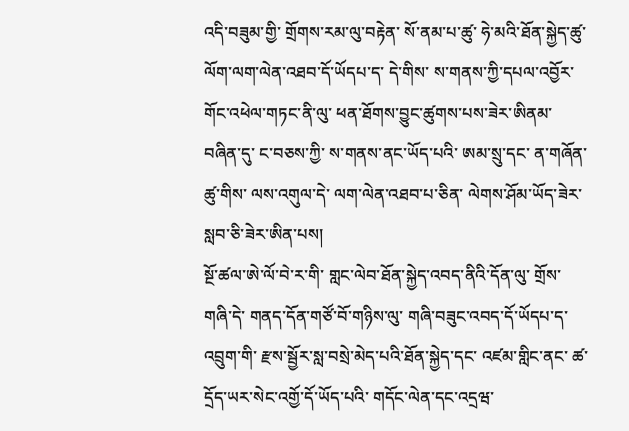འདི་བཟུམ་གྱི་ གྲོགས་རམ་ལུ་བརྟེན་ སོ་ནམ་པ་ཚུ་ ཧེ་མའི་ཐོན་སྐྱེད་ཚུ་ ལོག་ལག་ལེན་འཐབ་དོ་ཡོདཔ་ད་ དེ་གིས་ ས་གནས་ཀྱི་དཔལ་འབྱོར་གོང་འཕེལ་གཏང་ནི་ལུ་ ཕན་ཐོགས་བྱུང་ཚུགས་པས་ཟེར་ཨིནམ་བཞིན་དུ་ ང་བཅས་ཀྱི་ ས་གནས་ནང་ཡོད་པའི་ ཨམ་སྲུ་དང་ ན་གཞོན་ཚུ་གིས་ ལས་འགུལ་དེ་ ལག་ལེན་འཐབ་པ་ཅིན་ ལེགས་ཤོམ་ཡོད་ཟེར་ སླབ་ཅི་ཟེར་ཨིན་པས།
སྔོ་ཚལ་ཨེ་ལོ་བེ་ར་གི་ གླང་ལེབ་ཐོན་སྐྱེད་འབད་ནིའི་དོན་ལུ་ གྲོས་གཞི་དེ་ གནད་དོན་གཙོ་བོ་གཉིས་ལུ་ གཞི་བཟུང་འབད་དོ་ཡོདཔ་ད་ འབྲུག་གི་ རྫས་སྦྱོར་སླ་བསྲེ་མེད་པའི་ཐོན་སྐྱེད་དང་ འཛམ་གླིང་ནང་ ཚ་དྲོད་ཡར་སེང་འགྱོ་དོ་ཡོད་པའི་ གདོང་ལེན་དང་འདྲཝ་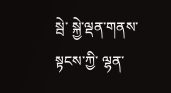སྦེ་ སྐྱེ་ལྡན་གནས་སྟངས་ཀྱི་ ལྷན་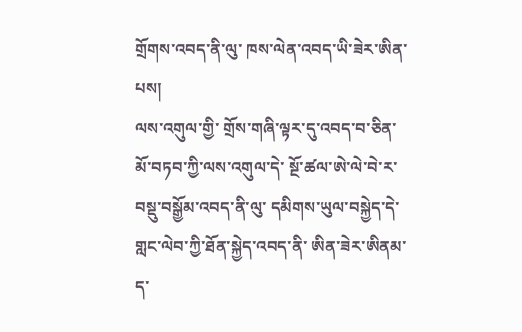གྲོགས་འབད་ནི་ལུ་ ཁས་ལེན་འབད་ཡི་ཟེར་ཨིན་པས།
ལས་འགུལ་གྱི་ གྲོས་གཞི་ལྟར་དུ་འབད་བ་ཅིན་ མོ་བཏབ་ཀྱི་ལས་འགུལ་དེ་ སྔོ་ཚལ་ཨེ་ལེ་བེ་ར་ བསྡུ་བསྒྱོམ་འབད་ནི་ལུ་ དམིགས་ཡུལ་བསྐྱེད་དེ་ གླང་ལེབ་ཀྱི་ཐོན་སྐྱེད་འབད་ནི་ ཨིན་ཟེར་ཨིནམ་ད་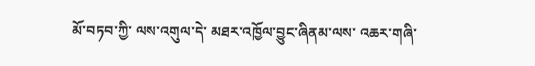མོ་བཏབ་ཀྱི་ ལས་འགུལ་དེ་ མཐར་འཁྱོལ་བྱུང་ཞིནམ་ལས་ འཆར་གཞི་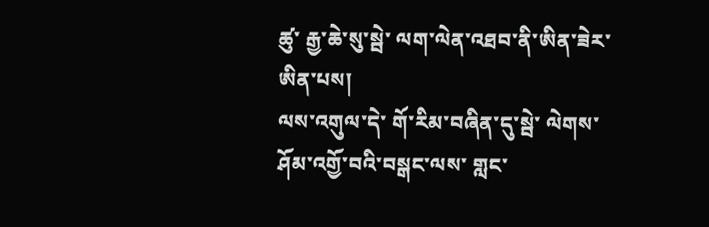ཚུ་ རྒྱ་ཆེ་སུ་སྦེ་ ལག་ལེན་འཐབ་ནི་ཨིན་ཟེར་ཨིན་པས།
ལས་འགུལ་དེ་ གོ་རིམ་བཞིན་དུ་སྦེ་ ལེགས་ཤོམ་འགྱོ་བའི་བསྒང་ལས་ གླང་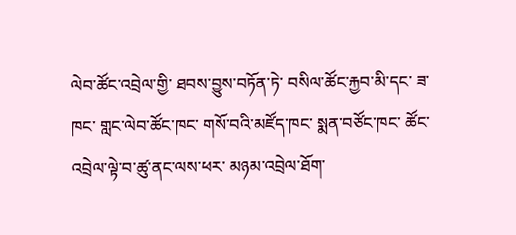ལེབ་ཚོང་འབྲེལ་གྱི་ ཐབས་བྱུས་བཏོན་ཏེ་ བསིལ་ཚོང་རྐྱབ་མི་དང་ ཟ་ཁང་ གླང་ལེབ་ཚོང་ཁང་ གསོ་བའི་མཛོད་ཁང་ སྨན་བཙོང་ཁང་ ཚོང་འབྲེལ་ལྟེ་བ་ཚུ་ནང་ལས་ཕར་ མཉམ་འབྲེལ་ཐོག་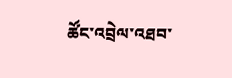ཚོང་འབྲེལ་འཐབ་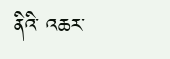ནིའི་ འཆར་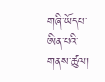གཞི་ཡོདཔ་ཨིན་པའི་གནས་ཚུལ།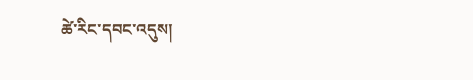ཚེ་རིང་དབང་འདུས།